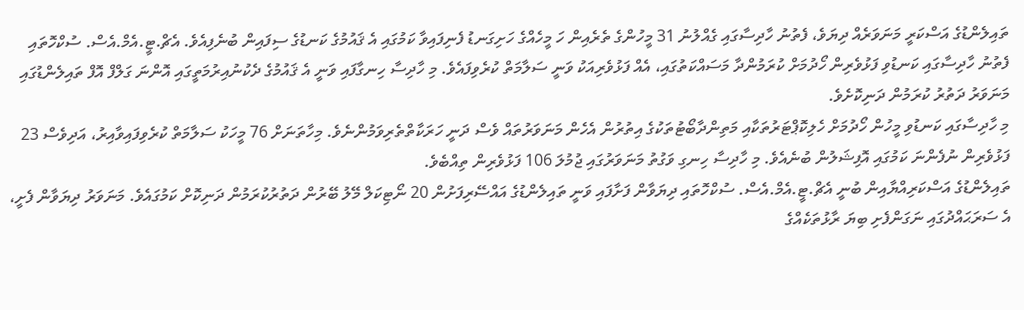ތައިލެންޑުގެ އަސްކަރީ މަނަވަރެއް ދިޔަވެ، ފެތުނު ހާދިސާގައި ގެއްލުނު 31 މީހުންގެ ތެރެއިން ހަ މީހެއްގެ ހަށިގަނޑު ފެނިފައިވާ ކަމުގައި އެ ޤައުމުގެ ކަނޑުގެ ސިފައިން ބުނެފިއެވެ. އެޗް.ޓީ.އެމް.އެސް. ސުކްހޮތައި ފެތުނު ހާދިސާގައި ކަނޑުވި ފަޅުވެރިން ހޯދުމަށް ކުރަމުންދާ މަސައްކަތުގައި، އެއް ފަޅުވެރިއަކު ވަނީ ސަލާމަތް ކުރެވިފައެވެ. މި ހާދިސާ ހިނގާފައި ވަނީ އެ ޤައުމުގެ ދެކުނުއިރުމަތީގައި އޮންނަ ގަލްފް އޮފް ތައިލެންޑުގައި މަނަވަރު ދަތުރު ކުރަމުން ދަނިކޮށެވެ.
މި ހާދިސާގައި ކަނޑުވި މީހުން ހޯދުމަށް ހެލިކޮޕްޓަރުތަކާއި މަތިންދާބޯޓުތަކުގެ އިތުރުން އެހެން މަނަވަރުތައް ވެސް ދަނީ ހަރަކާތްތެރިވަމުންނެވެ. މިހާތަނަށް 76 މީހަކު ސަލާމަތް ކުރެވިފައިވާއިރު، އަދިވެސް 23 ފަޅުވެރިން ނުފެންނަ ކަމުގައި އޮފިޝަލުން ބުނެއެވެ. މި ހާދިސާ ހިނގި ވަގުތު މަނަވަރުގައި ޖުމުލަ 106 ފަޅުވެރިން ތިއްބެވެ.
ތައިލެންޑުގެ އަސްކަރިއްޔާއިން ބުނީ އެޗް.ޓީ.އެމް.އެސް. ސުކްހޮތައި ދިޔަވާން ފަށާފައި ވަނީ ތައިލެންޑުގެ އައްސޭރިފަށުން 20 ނޯޓިކަލް މޭލު ބޭރުން ދަތުރުކުރަމުން ދަނިކޮށް ކަމުގައެވެ. މަނަވަރު ދިޔަވާން ފެށީ، އެ ސަރަޙައްދުގައި ނަގަންފެށި ބިޔަ ރާޅުތަކެއްގެ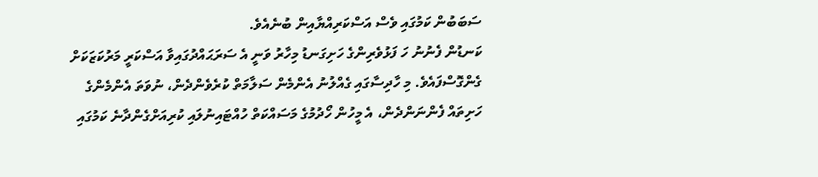ސަބަބުން ކަމުގައި ވެސް އަސްކަރިއްޔާއިން ބުނެއެވެ.
ކަނޑުން ފެނުނު ހަ ފަޅުވެރިންގެ ހަށިގަނޑު މިހާރު ވަނީ އެ ސަރަޙައްދުގައިވާ އަސްކަރީ މަރުކަޒަކަށް ގެންގޮސްފައެވެ. މި ހާދިސާގައި ގެއްލުނު އެންމެން ސަލާމަތް ކުރެވެންދެން، ނުވަތަ އެންމެންގެ ހަށިތައް ފެންނަންދެން، އެ މީހުން ހޯދުމުގެ މަސައްކަތް ހުއްޓައިނުލައި ކުރިއަށްގެންދާނެ ކަމުގައި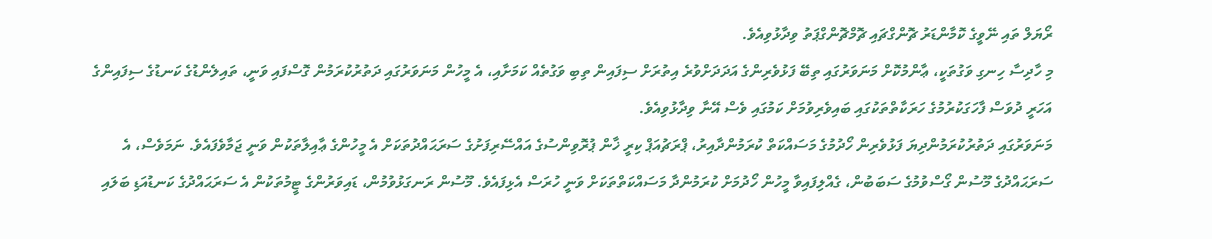ރޯޔަލް ތައި ނޭވީގެ ކޮމާންޑަރު ޗޮންގްޗައި ޗޮމްޗޮންގްޕަތު ވިދާޅުވިއެވެ.
މި ހާދިސާ ހިނގި ވަގުތަކީ، ޢާންމުކޮށް މަނަވަރުގައި ތިބޭ ފަޅުވެރިންގެ އަދަދަށްވުރެ އިތުރަށް ސިފައިން ތިބި ވަގުތެއް ކަމަށާއި، އެ މީހުން މަނަވަރުގައި ދަތުރުކުރަމުން ގޮސްފައި ވަނީ، ތައިލެންޑުގެ ކަނޑުގެ ސިފައިންގެ އަހަރީ ދުވަސް ފާހަގަކުރުމުގެ ހަރަކާތްތަކުގައި ބައިވެރިވުމަށް ކަމުގައި ވެސް އޭނާ ވިދާޅުވިއެވެ.
މަނަވަރުގައި ދަތުރުކުރަމުންދިޔަ ފަޅުވެރިން ހޯދުމުގެ މަސައްކަތް ކުރަމުންދާއިރު، ޕްރަޗުއަޕް ކިރީ ޚާން ޕުރޮވިންސުގެ އައްސޭރިފަށުގެ ސަރަޙައްދުތަކަށް އެ މީހުންގެ ޢާއިލާތަކުން ވަނީ ޖަމާވެފައެވެ. ނަމަވެސް، އެ ސަރަޙައްދުގެ މޫސުން ގޯސްވުމުގެ ސަބަބުން، ގެއްލިފައިވާ މީހުން ހޯދުމަށް ކުރަމުންދާ މަސައްކަތްތަކަށް ވަނީ ހުރަސް އެޅިފައެވެ. މޫސުން ރަނގަޅުވުމުން، ޑައިވަރުންގެ ޓީމުތަކުން އެ ސަރަޙައްދުގެ ކަނޑުއަޑި ބަލައި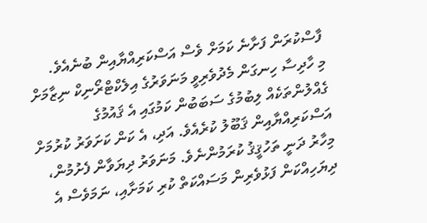ފާސްކުރަން ފަށާނެ ކަމަށް ވެސް އަސްކަރިއްޔާއިން ބުނެއެވެ.
މި ހާދިސާ ހިނގަން މެދުވެރިވީ މަނަވަރުގެ އިލެކްޓްރޯނިކް ނިޒާމަށް ގެއްލުންތަކެއް ލިބުމުގެ ސަބަބުން ކަމުގައި އެ ޤައުމުގެ އަސްކަރިއްޔާއިން ޤަބޫލު ކުރެއެވެ. އަދި، އެ ކަން ކަށަވަރު ކުރުމަށް މިހާރު ދަނީ ތަހުޤީޤު ކުރަމުންނެވެ. މަނަވަރު ދިޔަވާން ފެށުމުން، ދިޔަހިއްކަން ފަޅުވެރިން މަސައްކަތް ކުރި ކަމަށާއި، ނަމަވެސް އެ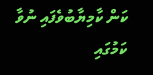ކަން ކާމިޔާބުވެފައި ނުވާ ކަމުގައި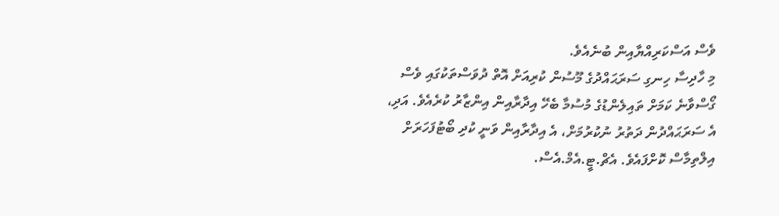ވެސް އަސްކަރިއްޔާއިން ބުނެއެވެ.
މި ހާދިސާ ހިނގި ސަރަޙައްދުގެ މޫސުން ކުރިއަށް އޮތް ދުވަސްތަކުގައި ވެސް ގޯސްވާނެ ކަމަށް ތައިލެންޑުގެ މުސުމާ ބެހޭ އިދާރާއިން އިންޒާރު ކުރެއެވެ. އަދި، އެ ސަރަޙައްދުން ދަތުރު ނުކުރުމަށް، އެ އިދާރާއިން ވަނީ ކުދި ބޯޓުފަހަރަށް އިލްތިމާސް ކޮށްފައެވެ. އެޗް.ޓީ.އެމް.އެސް.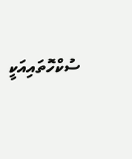ސުކްހޮތައިއަކީ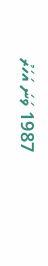1987 ވަނަ އަހަރު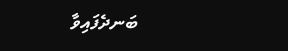ބަނދެފައިވާ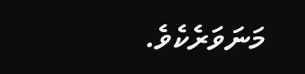މަނަވަރެކެވެ.